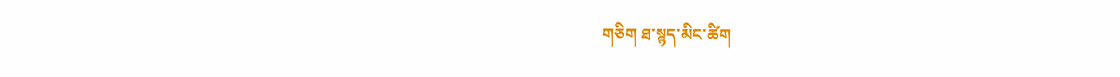གཅིག ཐ་སྙད་མིང་ཚིག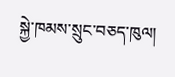སྐྱེ་ཁམས་སྲུང་བཅད་ཁུལ།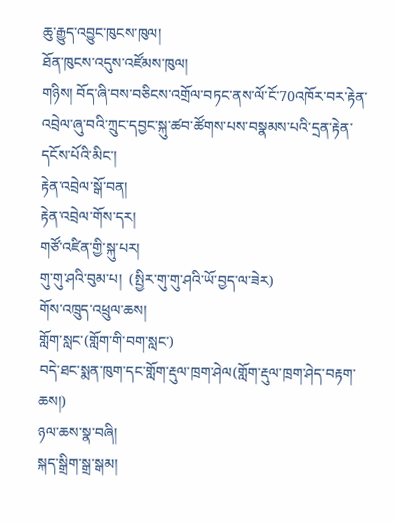ཆུ་རྒྱུད་འབྱུང་ཁུངས་ཁུལ།
ཐོན་ཁུངས་འདུས་འཛོམས་ཁུལ།
གཉིས། བོད་ཞི་བས་བཅིངས་འགྲོལ་བཏང་ནས་ལོ་ངོ་70འཁོར་བར་རྟེན་འབྲེལ་ཞུ་བའི་ཀྲུང་དབྱང་སྐུ་ཚབ་ཚོགས་པས་བསྣམས་པའི་དྲན་རྟེན་དངོས་པོའི་མིང་།
རྟེན་འབྲེལ་སྒོ་བན།
རྟེན་འབྲེལ་གོས་དར།
གཙོ་འཛིན་གྱི་སྐུ་པར།
གུ་གུ་ཤའི་བུམ་པ།  (སྤྱིར་གུ་གུ་ཤའི་ཡོ་བྱད་ལ་ཟེར)
གོས་འཁྲུད་འཕྲུལ་ཆས།
གློག་སླང་(གློག་གི་བག་སླང་)
བདེ་ཐང་སྨན་ཁུག་དང་གློག་རྡུལ་ཁྲག་ཤེལ(གློག་རྡུལ་ཁྲག་ཤེད་བརྟག་ཆས།)
ཉལ་ཆས་སྣ་བཞི།
སྐད་སྒྲིག་སྒྲ་སྒམ།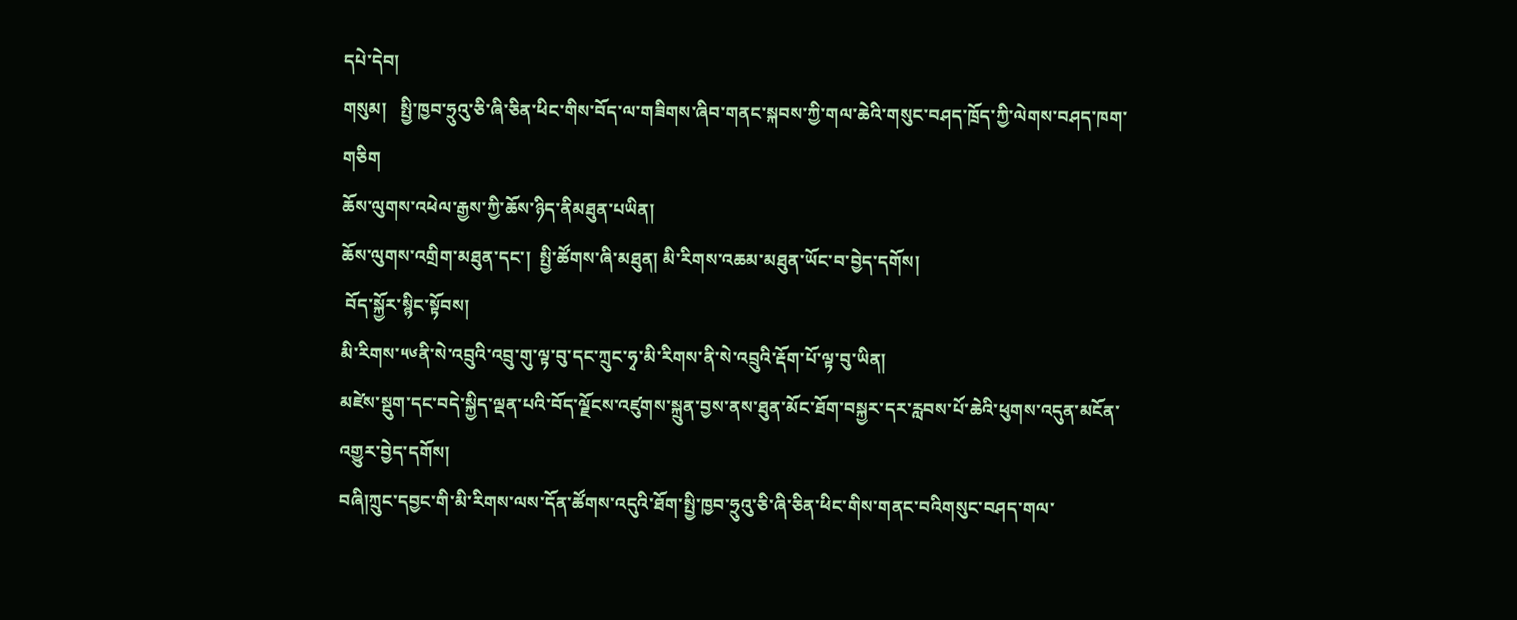དཔེ་དེབ།
གསུམ།   སྤྱི་ཁྱབ་ཧྲུའུ་ཅི་ཞི་ཅིན་ཕིང་གིས་བོད་ལ་གཟིགས་ཞིབ་གནང་སྐབས་ཀྱི་གལ་ཆེའི་གསུང་བཤད་ཁྲོད་ཀྱི་ལེགས་བཤད་ཁག་གཅིག
ཆོས་ལུགས་འཕེལ་རྒྱས་ཀྱི་ཆོས་ཉིད་ནིམཐུན་པཡིན།
ཆོས་ལུགས་འགྲིག་མཐུན་དང་།  སྤྱི་ཚོགས་ཞི་མཐུན། མི་རིགས་འཆམ་མཐུན་ཡོང་བ་བྱེད་དགོས།
 བོད་སྐྱོར་སྙིང་སྟོབས།
མི་རིགས་༥༦ནི་སེ་འབྲུའི་འབྲུ་གུ་ལྟ་བུ་དང་ཀྲུང་ཧྭ་མི་རིགས་ནི་སེ་འབྲུའི་རྡོག་པོ་ལྟ་བུ་ཡིན།
མཛེས་སྡུག་དང་བདེ་སྐྱིད་ལྡན་པའི་བོད་ལྗོངས་འཛུགས་སྐྲུན་བྱས་ནས་ཐུན་མོང་ཐོག་བསྐྱར་དར་རླབས་པོ་ཆེའི་ཕུགས་འདུན་མངོན་འགྱུར་བྱེད་དགོས།
བཞི།ཀྲུང་དབྱང་གི་མི་རིགས་ལས་དོན་ཚོགས་འདུའི་ཐོག་སྤྱི་ཁྱབ་ཧྲུའུ་ཅི་ཞི་ཅིན་ཕིང་གིས་གནང་བའིགསུང་བཤད་གལ་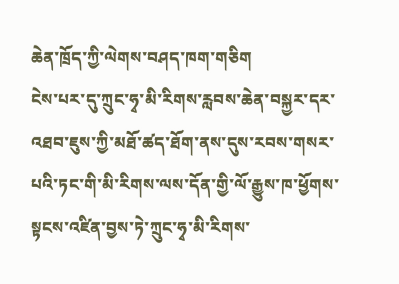ཆེན་ཁྲོད་ཀྱི་ལེགས་བཤད་ཁག་གཅིག
ངེས་པར་དུ་ཀྲུང་ཧྭ་མི་རིགས་རླབས་ཆེན་བསྐྱར་དར་འཐབ་ཇུས་ཀྱི་མཐོ་ཚད་ཐོག་ནས་དུས་རབས་གསར་པའི་ཏང་གི་མི་རིགས་ལས་དོན་གྱི་ལོ་རྒྱུས་ཁ་ཕྱོགས་སྟངས་འཛིན་བྱས་ཏེ་ཀྲུང་ཧྭ་མི་རིགས་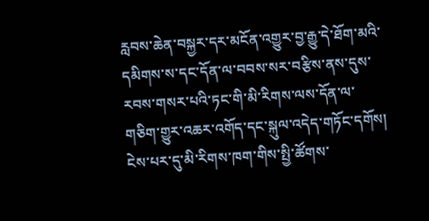རླབས་ཆེན་བསྐྱར་དར་མངོན་འགྱུར་བྱ་རྒྱུ་དེ་ཐོག་མའི་དམིགས་ས་དང་དོན་ལ་བབས་སར་བརྩིས་ནས་དུས་རབས་གསར་པའི་ཏང་གི་མི་རིགས་ལས་དོན་ལ་གཅིག་གྱུར་འཆར་འགོད་དང་སྐུལ་འདེད་གཏོང་དགོས།
ངེས་པར་དུ་མི་རིགས་ཁག་གིས་སྤྱི་ཚོགས་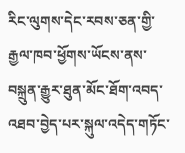རིང་ལུགས་དེང་རབས་ཅན་གྱི་རྒྱལ་ཁབ་ཕྱོགས་ཡོངས་ནས་བསྐྲུན་རྒྱུར་ཐུན་མོང་ཐོག་འབད་འཐབ་བྱེད་པར་སྐུལ་འདེད་གཏོང་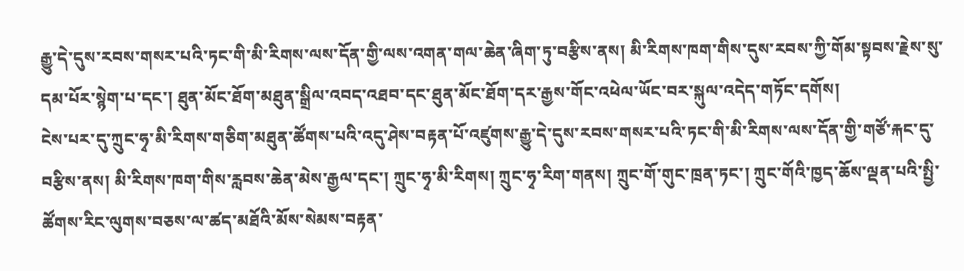རྒྱུ་དེ་དུས་རབས་གསར་པའི་ཏང་གི་མི་རིགས་ལས་དོན་གྱི་ལས་འགན་གལ་ཆེན་ཞིག་ཏུ་བརྩིས་ནས། མི་རིགས་ཁག་གིས་དུས་རབས་ཀྱི་གོམ་སྟབས་རྗེས་སུ་དམ་པོར་སྙེག་པ་དང་། ཐུན་མོང་ཐོག་མཐུན་སྒྲིལ་འབད་འཐབ་དང་ཐུན་མོང་ཐོག་དར་རྒྱས་གོང་འཕེལ་ཡོང་བར་སྐུལ་འདེད་གཏོང་དགོས།
ངེས་པར་དུ་ཀྲུང་ཧྭ་མི་རིགས་གཅིག་མཐུན་ཚོགས་པའི་འདུ་ཤེས་བརྟན་པོ་འཛུགས་རྒྱུ་དེ་དུས་རབས་གསར་པའི་ཏང་གི་མི་རིགས་ལས་དོན་གྱི་གཙོ་རྐང་དུ་བརྩིས་ནས། མི་རིགས་ཁག་གིས་རླབས་ཆེན་མེས་རྒྱལ་དང་། ཀྲུང་ཧྭ་མི་རིགས། ཀྲུང་ཧྭ་རིག་གནས། ཀྲུང་གོ་གུང་ཁྲན་ཏང་། ཀྲུང་གོའི་ཁྱད་ཆོས་ལྡན་པའི་སྤྱི་ཚོགས་རིང་ལུགས་བཅས་ལ་ཚད་མཐོའི་མོས་སེམས་བརྟན་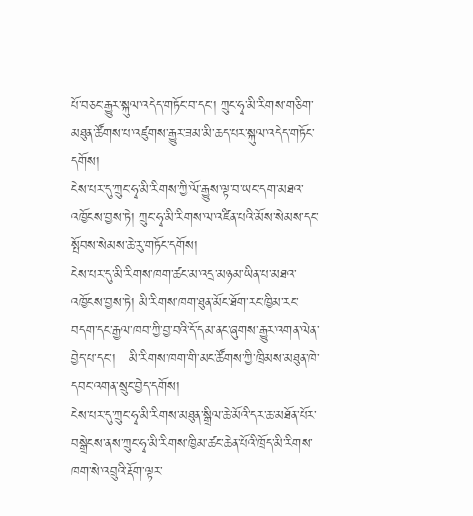པོ་བཅང་རྒྱུར་སྐུལ་འདེད་གཏོང་བ་དང་། ཀྲུང་ཧྭ་མི་རིགས་གཅིག་མཐུན་ཚོགས་པ་འཛུགས་རྒྱུར་ཟམ་མི་ཆད་པར་སྐུལ་འདེད་གཏོང་དགོས།
ངེས་པར་དུ་ཀྲུང་ཧྭ་མི་རིགས་ཀྱི་ལོ་རྒྱུས་ལྟ་བ་ཡང་དག་མཐའ་འཁྱོངས་བྱས་ཏེ། ཀྲུང་ཧྭ་མི་རིགས་ལ་འཛིན་པའི་མོས་སེམས་དང་སྤོབས་སེམས་ཆེ་རུ་གཏོང་དགོས།
ངེས་པར་དུ་མི་རིགས་ཁག་ཚང་མ་འདྲ་མཉམ་ཡིན་པ་མཐའ་འཁྱོངས་བྱས་ཏེ། མི་རིགས་ཁག་ཐུན་མོང་ཐོག་རང་ཁྱིམ་རང་བདག་དང་རྒྱལ་ཁབ་ཀྱི་བྱ་བའི་དོ་དམ་ནང་ཞུགས་རྒྱུར་འགན་ལེན་བྱེད་པ་དང་།   མི་རིགས་ཁག་གི་མང་ཚོགས་ཀྱི་ཁྲིམས་མཐུན་ཁེ་དབང་འགན་སྲུང་བྱེད་དགོས།
ངེས་པར་དུ་ཀྲུང་ཧྭ་མི་རིགས་མཐུན་སྒྲིལ་ཆེ་མོའི་དར་ཆ་མཐོན་པོར་བསྒྲེངས་ནས་ཀྲུང་ཧྭ་མི་རིགས་ཁྱིམ་ཚང་ཆེན་པོའི་ཁྲོད་མི་རིགས་ཁག་སེ་འབྲུའི་རྡོག་ལྟར་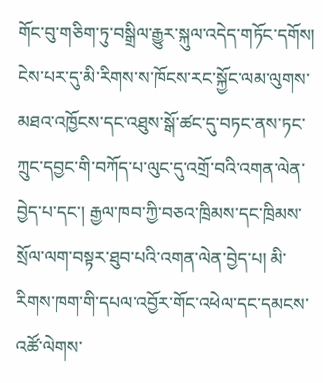གོང་བུ་གཅིག་ཏུ་བསྒྲིལ་རྒྱུར་སྐུལ་འདེད་གཏོང་དགོས།
ངེས་པར་དུ་མི་རིགས་ས་ཁོངས་རང་སྐྱོང་ལམ་ལུགས་མཐའ་འཁྱོངས་དང་འཐུས་སྒོ་ཚང་དུ་བཏང་ནས་ཏང་ཀྲུང་དབྱང་གི་བཀོད་པ་ལུང་དུ་འགྲོ་བའི་འགན་ལེན་བྱེད་པ་དང་། རྒྱལ་ཁབ་ཀྱི་བཅའ་ཁྲིམས་དང་ཁྲིམས་སྲོལ་ལག་བསྟར་ཐུབ་པའི་འགན་ལེན་བྱེད་པ། མི་རིགས་ཁག་གི་དཔལ་འབྱོར་གོང་འཕེལ་དང་དམངས་འཚོ་ལེགས་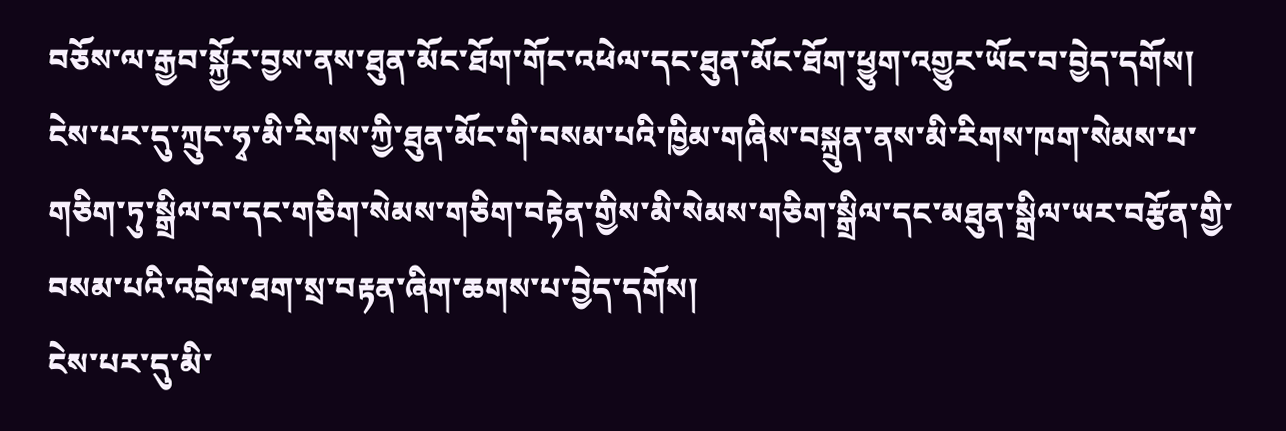བཅོས་ལ་རྒྱབ་སྐྱོར་བྱས་ནས་ཐུན་མོང་ཐོག་གོང་འཕེལ་དང་ཐུན་མོང་ཐོག་ཕྱུག་འགྱུར་ཡོང་བ་བྱེད་དགོས།
ངེས་པར་དུ་ཀྲུང་ཧྭ་མི་རིགས་ཀྱི་ཐུན་མོང་གི་བསམ་པའི་ཁྱིམ་གཞིས་བསྐྲུན་ནས་མི་རིགས་ཁག་སེམས་པ་གཅིག་ཏུ་སྒྲིལ་བ་དང་གཅིག་སེམས་གཅིག་བརྟེན་གྱིས་མི་སེམས་གཅིག་སྒྲིལ་དང་མཐུན་སྒྲིལ་ཡར་བརྩོན་གྱི་བསམ་པའི་འབྲེལ་ཐག་སྲ་བརྟན་ཞིག་ཆགས་པ་བྱེད་དགོས།
ངེས་པར་དུ་མི་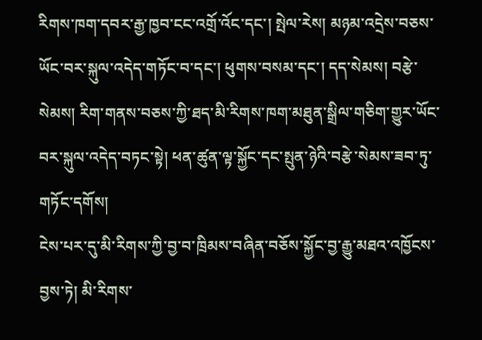རིགས་ཁག་དབར་རྒྱ་ཁྱབ་ངང་འགྲོ་འོང་དང་། སྤེལ་རེས། མཉམ་འདྲེས་བཅས་ཡོང་བར་སྐུལ་འདེད་གཏོང་བ་དང་། ཕུགས་བསམ་དང་། དད་སེམས། བརྩེ་སེམས། རིག་གནས་བཅས་ཀྱི་ཐད་མི་རིགས་ཁག་མཐུན་སྒྲིལ་གཅིག་གྱུར་ཡོང་བར་སྐུལ་འདེད་བཏང་སྟེ། ཕན་ཚུན་ལྟ་སྐྱོང་དང་སྤུན་ཉེའི་བརྩེ་སེམས་ཟབ་ཏུ་གཏོང་དགོས།
ངེས་པར་དུ་མི་རིགས་ཀྱི་བྱ་བ་ཁྲིམས་བཞིན་བཅོས་སྐྱོང་བྱ་རྒྱུ་མཐའ་འཁྱོངས་བྱས་ཏེ། མི་རིགས་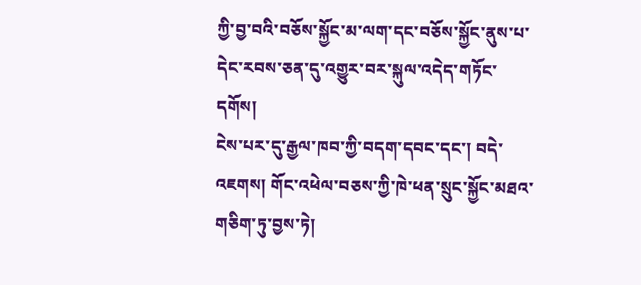ཀྱི་བྱ་བའི་བཅོས་སྐྱོང་མ་ལག་དང་བཅོས་སྐྱོང་ནུས་པ་དེང་རབས་ཅན་དུ་འགྱུར་བར་སྐུལ་འདེད་གཏོང་དགོས།
ངེས་པར་དུ་རྒྱལ་ཁབ་ཀྱི་བདག་དབང་དང་། བདེ་འཇགས། གོང་འཕེལ་བཅས་ཀྱི་ཁེ་ཕན་སྲུང་སྐྱོང་མཐའ་གཅིག་ཏུ་བྱས་ཏེ།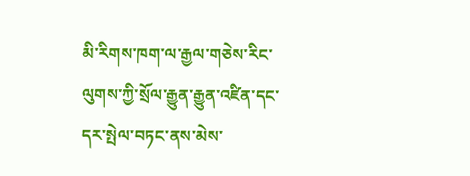མི་རིགས་ཁག་ལ་རྒྱལ་གཅེས་རིང་ལུགས་ཀྱི་སྲོལ་རྒྱུན་རྒྱུན་འཛིན་དང་དར་སྤེལ་བཏང་ནས་མེས་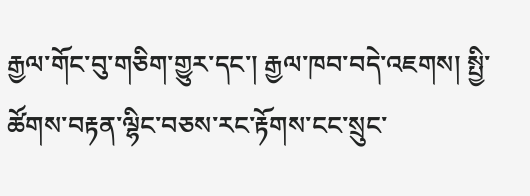རྒྱལ་གོང་བུ་གཅིག་གྱུར་དང་། རྒྱལ་ཁབ་བདེ་འཇགས། སྤྱི་ཚོགས་བརྟན་ལྷིང་བཅས་རང་རྟོགས་ངང་སྲུང་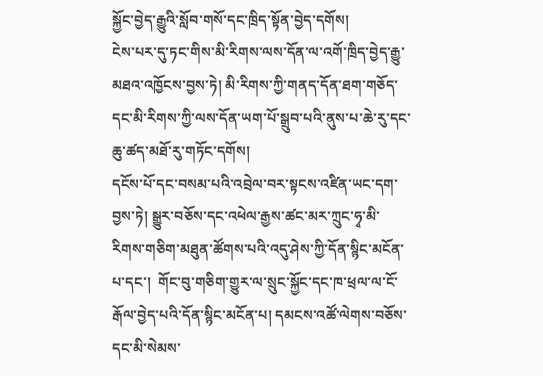སྐྱོང་བྱེད་རྒྱུའི་སློབ་གསོ་དང་ཁྲིད་སྟོན་བྱེད་དགོས།
ངེས་པར་དུ་ཏང་གིས་མི་རིགས་ལས་དོན་ལ་འགོ་ཁྲིད་བྱེད་རྒྱུ་མཐའ་འཁྱོངས་བྱས་ཏེ། མི་རིགས་ཀྱི་གནད་དོན་ཐག་གཅོད་དང་མི་རིགས་ཀྱི་ལས་དོན་ཡག་པོ་སྒྲུབ་པའི་ནུས་པ་ཆེ་རུ་དང་ཆུ་ཚད་མཐོ་རུ་གཏོང་དགོས།
དངོས་པོ་དང་བསམ་པའི་འབྲེལ་བར་སྟངས་འཛིན་ཡང་དག་བྱས་ཏེ། སྒྱུར་བཅོས་དང་འཕེལ་རྒྱས་ཚང་མར་ཀྲུང་ཧྭ་མི་རིགས་གཅིག་མཐུན་ཚོགས་པའི་འདུ་ཤེས་ཀྱི་དོན་སྙིང་མངོན་པ་དང་།  གོང་བུ་གཅིག་གྱུར་ལ་སྲུང་སྐྱོང་དང་ཁ་ཕྲལ་ལ་ངོ་རྒོལ་བྱེད་པའི་དོན་སྙིང་མངོན་པ། དམངས་འཚོ་ལེགས་བཅོས་དང་མི་སེམས་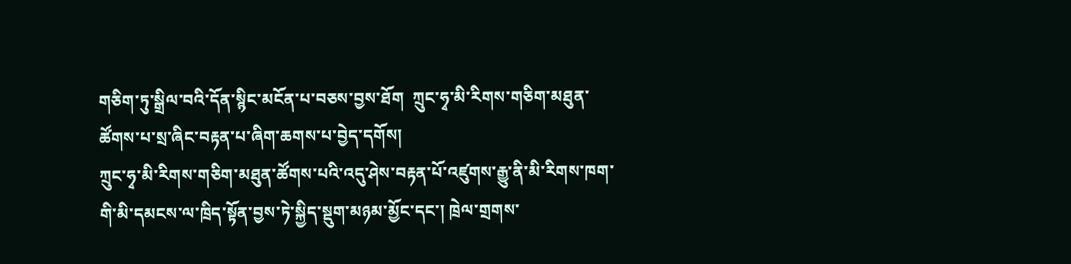གཅིག་ཏུ་སྒྲིལ་བའི་དོན་སྙིང་མངོན་པ་བཅས་བྱས་ཐོག  ཀྲུང་ཧྭ་མི་རིགས་གཅིག་མཐུན་ཚོགས་པ་སྲ་ཞིང་བརྟན་པ་ཞིག་ཆགས་པ་བྱེད་དགོས།
ཀྲུང་ཧྭ་མི་རིགས་གཅིག་མཐུན་ཚོགས་པའི་འདུ་ཤེས་བརྟན་པོ་འཛུགས་རྒྱུ་ནི་མི་རིགས་ཁག་གི་མི་དམངས་ལ་ཁྲིད་སྟོན་བྱས་ཏེ་སྐྱིད་སྡུག་མཉམ་མྱོང་དང་། ཁྲེལ་གྲགས་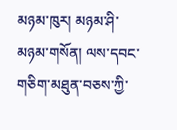མཉམ་ཁུར། མཉམ་ཤི་མཉམ་གསོན། ལས་དབང་གཅིག་མཐུན་བཅས་ཀྱི་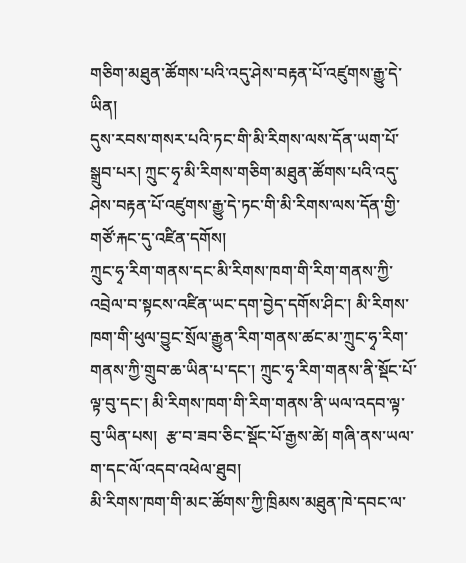གཅིག་མཐུན་ཚོགས་པའི་འདུ་ཤེས་བརྟན་པོ་འཛུགས་རྒྱུ་དེ་ཡིན།
དུས་རབས་གསར་པའི་ཏང་གི་མི་རིགས་ལས་དོན་ཡག་པོ་སྒྲུབ་པར། ཀྲུང་ཧྭ་མི་རིགས་གཅིག་མཐུན་ཚོགས་པའི་འདུ་ཤེས་བརྟན་པོ་འཛུགས་རྒྱུ་དེ་ཏང་གི་མི་རིགས་ལས་དོན་གྱི་གཙོ་རྐང་དུ་འཛིན་དགོས།
ཀྲུང་ཧྭ་རིག་གནས་དང་མི་རིགས་ཁག་གི་རིག་གནས་ཀྱི་འབྲེལ་བ་སྟངས་འཛིན་ཡང་དག་བྱེད་དགོས་ཤིང་། མི་རིགས་ཁག་གི་ཕུལ་བྱུང་སྲོལ་རྒྱུན་རིག་གནས་ཚང་མ་ཀྲུང་ཧྭ་རིག་གནས་ཀྱི་གྲུབ་ཆ་ཡིན་པ་དང་། ཀྲུང་ཧྭ་རིག་གནས་ནི་སྡོང་པོ་ལྟ་བུ་དང་། མི་རིགས་ཁག་གི་རིག་གནས་ནི་ཡལ་འདབ་ལྟ་བུ་ཡིན་པས།  རྩ་བ་ཟབ་ཅིང་སྡོང་པོ་རྒྱས་ཚེ། གཞི་ནས་ཡལ་ག་དང་ལོ་འདབ་འཕེལ་ཐུབ།
མི་རིགས་ཁག་གི་མང་ཚོགས་ཀྱི་ཁྲིམས་མཐུན་ཁེ་དབང་ལ་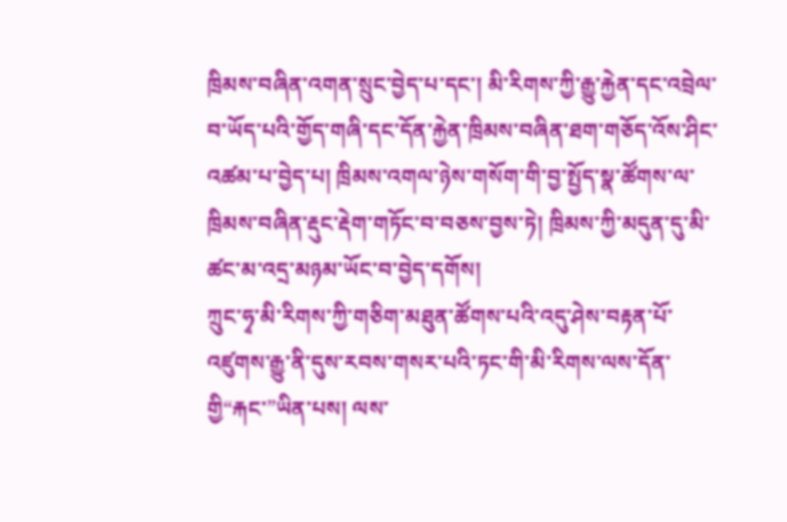ཁྲིམས་བཞིན་འགན་སྲུང་བྱེད་པ་དང་། མི་རིགས་ཀྱི་རྒྱུ་རྐྱེན་དང་འབྲེལ་བ་ཡོད་པའི་གྱོད་གཞི་དང་དོན་རྐྱེན་ཁྲིམས་བཞིན་ཐག་གཅོད་འོས་ཤིང་འཚམ་པ་བྱེད་པ། ཁྲིམས་འགལ་ཉེས་གསོག་གི་བྱ་སྤྱོད་སྣ་ཚོགས་ལ་ཁྲིམས་བཞིན་རྡུང་རྡེག་གཏོང་བ་བཅས་བྱས་ཏེ། ཁྲིམས་ཀྱི་མདུན་དུ་མི་ཚང་མ་འདྲ་མཉམ་ཡོང་བ་བྱེད་དགོས།
ཀྲུང་ཧྭ་མི་རིགས་ཀྱི་གཅིག་མཐུན་ཚོགས་པའི་འདུ་ཤེས་བརྟན་པོ་འཛུགས་རྒྱུ་ནི་དུས་རབས་གསར་པའི་ཏང་གི་མི་རིགས་ལས་དོན་གྱི“རྐང་”ཡིན་པས། ལས་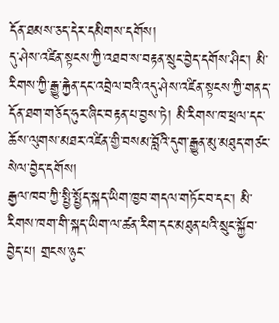དོན་ཐམས་ཅད་དེར་དམིགས་དགོས།
དུ་ཤེས་འཛིན་སྟངས་ཀྱི་འཐབ་ས་བརྟན་སྲུང་བྱེད་དགོས་ཤིང་། མི་རིགས་ཀྱི་རྒྱུ་རྐྱེན་དང་འབྲེལ་བའི་འདུ་ཤེས་འཛིན་སྟངས་ཀྱི་གནད་དོན་ཐག་གཅོད་ཧུར་ཞིང་བརྟན་པ་བྱས་ཏེ། མི་རིགས་ཁ་ཕྲལ་དང་ཆོས་ལུགས་མཐར་འཛིན་གྱི་བསམ་བློའི་དུག་རྒྱུན་མུ་མཐུད་གཙང་སེལ་བྱེད་དགོས།
རྒྱལ་ཁབ་ཀྱི་སྤྱི་སྤྱོད་སྐད་ཡིག་ཁྱབ་གདལ་གཏོང་བ་དང་། མི་རིགས་ཁག་གི་སྐད་ཡིག་ལ་ཚན་རིག་དང་མཐུན་པའི་སྲུང་སྐྱོབ་བྱེད་པ། གྲངས་ཉུང་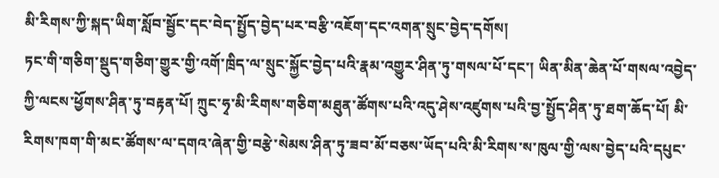མི་རིགས་ཀྱི་སྐད་ཡིག་སློབ་སྦྱོང་དང་བེད་སྤྱོད་བྱེད་པར་བརྩི་འཇོག་དང་འགན་སྲུང་བྱེད་དགོས།
ཏང་གི་གཅིག་སྡུད་གཅིག་གྱུར་གྱི་འགོ་ཁྲིད་ལ་སྲུང་སྐྱོང་བྱེད་པའི་རྣམ་འགྱུར་ཤིན་ཏུ་གསལ་པོ་དང་། ཡིན་མིན་ཆེན་པོ་གསལ་འབྱེད་ཀྱི་ལངས་ཕྱོགས་ཤིན་ཏུ་བརྟན་པོ། ཀྲུང་ཧྭ་མི་རིགས་གཅིག་མཐུན་ཚོགས་པའི་འདུ་ཤེས་འཛུགས་པའི་བྱ་སྤྱོད་ཤིན་ཏུ་ཐག་ཆོད་པོ། མི་རིགས་ཁག་གི་མང་ཚོགས་ལ་དགའ་ཞེན་གྱི་བརྩེ་སེམས་ཤིན་ཏུ་ཟབ་མོ་བཅས་ཡོད་པའི་མི་རིགས་ས་ཁུལ་གྱི་ལས་བྱེད་པའི་དཔུང་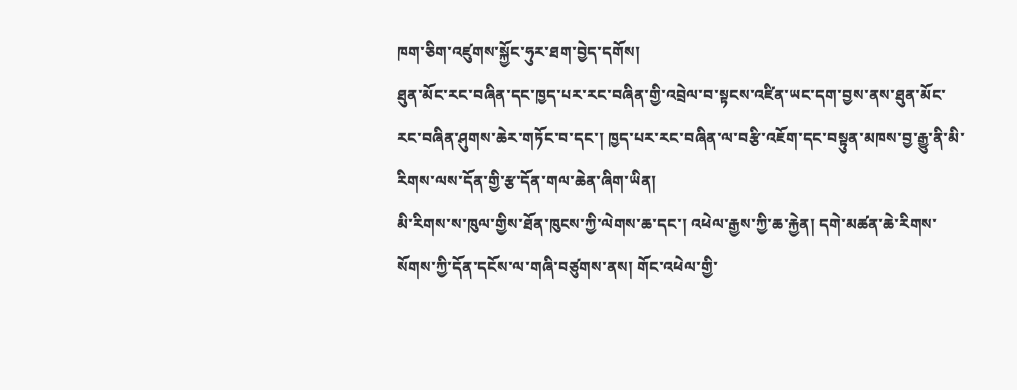ཁག་ཅིག་འཛུགས་སྐྱོང་ཧུར་ཐག་བྱེད་དགོས།
ཐུན་མོང་རང་བཞིན་དང་ཁྱད་པར་རང་བཞིན་གྱི་འབྲེལ་བ་སྟངས་འཛིན་ཡང་དག་བྱས་ནས་ཐུན་མོང་རང་བཞིན་ཤུགས་ཆེར་གཏོང་བ་དང་། ཁྱད་པར་རང་བཞིན་ལ་བརྩི་འཇོག་དང་བསྟུན་མཁས་བྱ་རྒྱུ་ནི་མི་རིགས་ལས་དོན་གྱི་རྩ་དོན་གལ་ཆེན་ཞིག་ཡིན།
མི་རིགས་ས་ཁུལ་གྱིས་ཐོན་ཁུངས་ཀྱི་ལེགས་ཆ་དང་། འཕེལ་རྒྱས་ཀྱི་ཆ་རྐྱེན། དགེ་མཚན་ཆེ་རིགས་སོགས་ཀྱི་དོན་དངོས་ལ་གཞི་བཙུགས་ནས། གོང་འཕེལ་གྱི་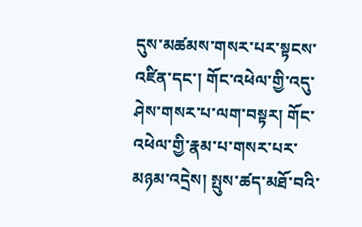དུས་མཚམས་གསར་པར་སྟངས་འཛིན་དང་། གོང་འཕེལ་གྱི་འདུ་ཤེས་གསར་པ་ལག་བསྟར། གོང་འཕེལ་གྱི་རྣམ་པ་གསར་པར་མཉམ་འདྲེས། སྤུས་ཚད་མཐོ་བའི་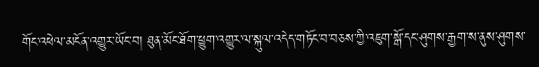གོང་འཕེལ་མངོན་འགྱུར་ཡོང་བ། ཐུན་མོང་ཐོག་ཕྱུག་འགྱུར་ལ་སྐུལ་འདེད་གཏོང་བ་བཅས་ཀྱི་འཇུག་སྒོ་དང་ཤུགས་རྒྱག་ས་ནུས་ཤུགས་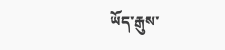ཡོད་རྒུས་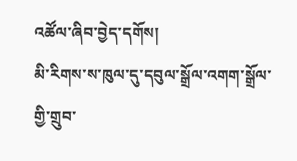འཚོལ་ཞིབ་བྱེད་དགོས།
མི་རིགས་ས་ཁུལ་དུ་དབུལ་སྒྲོལ་འགག་སྒྲོལ་གྱི་གྲུབ་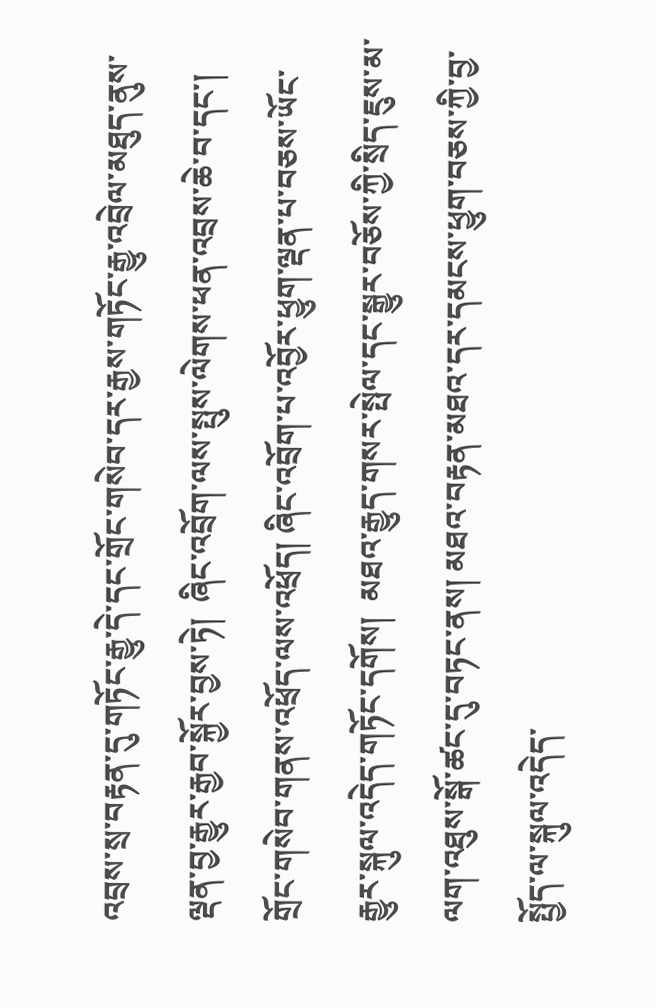འབྲས་སྲ་བརྟན་དུ་གཏོང་རྒྱུ་དེ་དང་གྲོང་གསེབ་དར་རྒྱས་གཏོང་རྒྱུ་འབྲེལ་མཐུད་ནུས་ལྡན་བྱ་རྒྱུར་རྒྱབ་སྐྱོར་བྱས་ཏེ།  ཞིང་འབྲོག་ལས་སྤུས་ལེགས་ཕན་འབྲས་ཆེ་བ་དང་། གྲོང་གསེབ་གནས་འཕྲོད་ལས་འཕྲོད། ཞིང་འབྲོག་པ་འབྱོར་ཕྱུག་ལྡན་པ་བཅས་ཡོང་རྒྱུར་སྐུལ་འདེད་གཏོང་དགོས།  མཐའ་རྒྱུད་གསར་སྤེལ་དང་སྒྱུར་བཅོས་ཀྱི་སྲིད་ཇུས་མ་ལག་འཐུས་སྒོ་ཚང་དུ་བཏང་ནས། མཐའ་བརྟན་མཐའ་དར་དམངས་ཕྱུག་བཅས་ཀྱི་བྱ་སྤྱོད་ལ་སྐུལ་འདེད་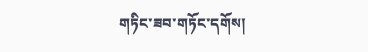གཏིང་ཟབ་གཏོང་དགོས།